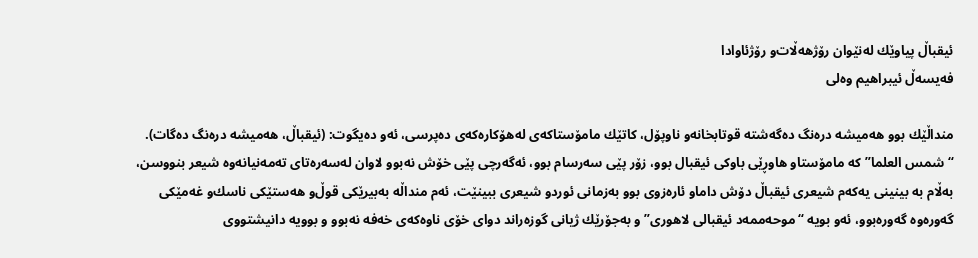ئیقباڵ پیاوێك له‌نێوان رۆژهه‌ڵات‌و رۆژئاوادا
فه‌یسه‌ڵ ئیبراهیم وه‌لى

منداڵێك بوو هه‌میشه‌ دره‌نگ ده‌گه‌شته‌ قوتابخانه‌‌و ناوپۆل، كاتێك مامۆستاكه‌ى له‌هۆكاره‌كه‌ى ده‌پرسى، ئه‌و ده‌یگوت: (ئیقباڵ، هه‌میشه‌ دره‌نگ ده‌گات). “شمس العلما” كه‌ مامۆستا‌و هاوڕێى باوكى ئیقبال بوو، زۆر پێى سه‌رسام بوو، ئه‌گه‌رچى پێى خۆش نه‌بوو لاوان له‌سه‌ره‌تاى ته‌مه‌نیانه‌وه‌ شیعر بنووسن، به‌ڵام به‌ بینینى یه‌كه‌م شیعرى ئیقباڵ دۆش داما‌و ئاره‌زوى بوو به‌زمانى ئوردو شیعرى ببینێت، ئه‌م منداڵه‌ به‌بیرێكى قوڵ‌و هه‌ستێكى ناسك‌و غه‌مێكى گه‌وره‌وه‌ گه‌وره‌بوو، ئه‌و بویه‌ “موحه‌ممه‌د ئیقبالى لاهورى”و به‌جۆرێك ژیانى گوزه‌راند دواى خۆى ناوه‌كه‌ى خه‌فه‌ نه‌بوو و بوویه‌ دانیشتووى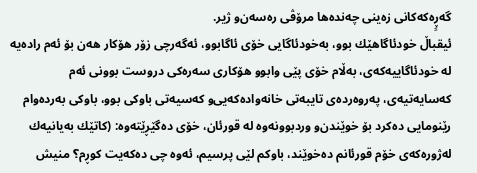گه‌ڕٍه‌كه‌كانى زه‌ینى چه‌نده‌ها مرۆڤى ره‌سه‌ن‌و ژیر.
ئیقباڵ خودئاگاهێك بوو، به‌خودئاگایى خۆى ئاگابوو، ئه‌گه‌رچى زۆر هۆكار هه‌ن بۆ ئه‌م راده‌یه‌ له‌ خودئاگاییه‌كه‌ى، به‌ڵام خۆى پێى وابوو هۆكارى سه‌ره‌كى دروست بوونى ئه‌م كه‌سایه‌تیه‌ى، په‌روه‌رده‌ى تایبه‌تى خانه‌واده‌كه‌یى‌و كه‌سیه‌تى باوكى بوو، باوكى به‌رده‌وام رێنومایى ده‌كرد بۆ خوێندن‌و وردبوونه‌وه‌ له‌ قورئان، خۆى ده‌گێڕێته‌وه‌: (كاتێك به‌یانیه‌ك له‌ژوره‌كه‌ى خۆم قورئانم ده‌خوێند، باوكم لێى پرسیم، ئه‌وه‌ چى ده‌كه‌یت كوڕم؟ منیش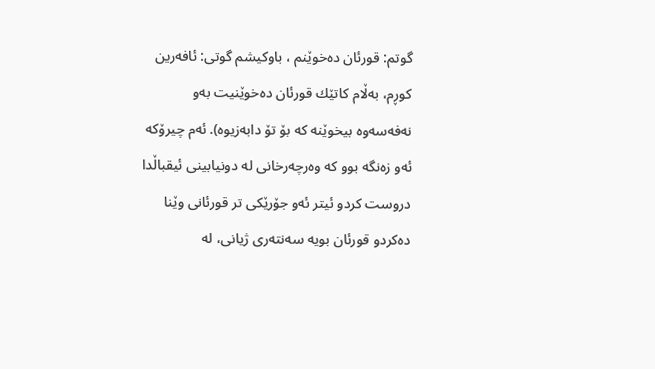گوتم: قورئان ده‌خوێنم ، باوكیشم گوتى: ئافه‌رین كوڕم، به‌ڵام كاتێك قورئان ده‌خوێنیت به‌و نه‌فه‌سه‌وه‌ بیخوێنه‌ كه‌ بۆ تۆ دابه‌زیوه‌). ئه‌م چیرۆكه‌ ئه‌و زه‌نگه‌ بوو كه‌ وه‌رچه‌رخانى له‌ دونیابینى ئیقباڵدا دروست كرد‌و ئیتر ئه‌و جۆرێكى تر قورئانى وێنا ده‌كرد‌و قورئان بویه‌ سه‌نته‌رى ژیانى، له‌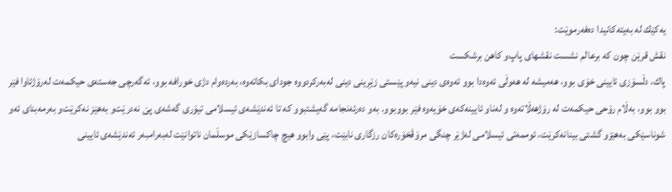یه‌كێك له‌ به‌یته‌كانیدا ده‌فه‌رموێت:
نقش قرێن چون كه‌ برعالم نشست نقشهای پاپ‌و كاهن برشكست
پاك، دڵسۆزى ئایینى خۆى بوو، هه‌میشه‌ له‌ هه‌وڵى ئه‌وه‌دا بوو ئه‌وه‌ى دینى نیه‌‌و پێستى زێڕینى دینى له‌به‌ركردووه‌ جوداى بكاته‌وه‌، به‌رده‌وام دژى خورافه‌ بوو، ئه‌گه‌رچى جه‌سته‌ى حیكمه‌ت له‌رۆژئاوا فێر بوو بوو، به‌ڵام رۆحى حیكمه‌ت له‌ رۆژهه‌ڵاته‌وه‌ و له‌ناو ئایینه‌كه‌ى خۆیه‌وه‌ فێر بووبوو. به‌و ده‌رئه‌نجامه‌ گه‌یشتبوو كه‌ تا ئه‌ندێشه‌ى ئیسلامى تیۆرى گه‌شه‌ى پێ نه‌درێت‌و به‌هێز نه‌كرێت‌و به‌رمه‌بناى ئه‌و شوناسێكى به‌هێزو گشتى بینانه‌كرێت، ئوممه‌تى ئیسلامى له‌ژێر چنگى مرۆڤخۆره‌كان رزگارى نابێت، پێى وابوو هیچ چاكسازێكى موسڵمان ناتوانێت له‌به‌رامبه‌ر ئه‌ندێشه‌ى ئایینى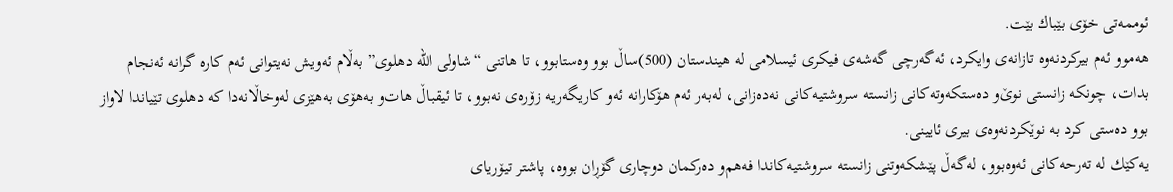ئوممه‌تى خۆى بێباك بێت.
هه‌موو ئه‌م بیركردنه‌وه‌ تازانه‌ى وایكرد، ئه‌گه‌رچى گه‌شه‌ى فیكرى ئیسلامى له‌ هیندستان (500)ساڵ بوو وه‌ستابوو، تا هاتنى “شاولى الله دهلوى” به‌ڵام ئه‌ویش نه‌یتوانى ئه‌م كاره‌ گرانه‌ ئه‌نجام بدات، چونكه‌ زانستى نوێ‌و ده‌ستكه‌وته‌كانى زانسته‌ سروشتیه‌كانى نه‌ده‌زانى، له‌به‌ر ئه‌م هۆكارانه‌ ئه‌و كاریگه‌ریه‌ زۆره‌ى نه‌بوو، تا ئیقباڵ هات‌و به‌هۆى به‌هێزى له‌وخاڵانه‌دا كه‌ دهلوى تێیاندا لاواز بوو ده‌ستى كرد به‌ نوێكردنه‌وه‌ى بیرى ئایینى.
یه‌كێك له‌ ته‌رحه‌كانى ئه‌وه‌بوو، له‌گه‌ڵ پێشكه‌وتنى زانسته‌ سروشتیه‌كاندا فه‌هم‌و ده‌ركمان دوچارى گۆڕان بووه‌، پاشتر تیۆریاى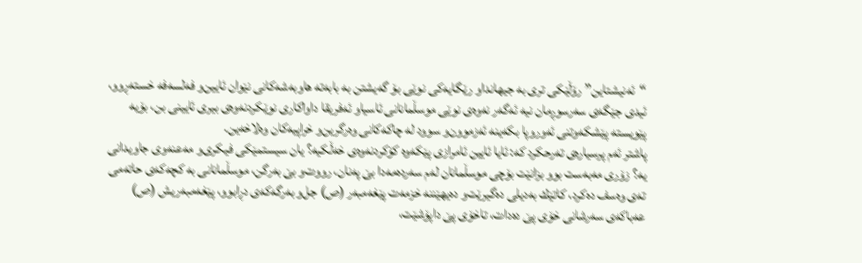“ئه‌نیشتاین” رۆڵێكى ترى به‌ جیهاندا‌و رێگایه‌كى نوێى بۆ گه‌یشتن به‌ بابه‌ته‌ هاوبه‌شه‌كانى نێوان ئایین‌و فه‌لسه‌فه‌ خسته‌ڕوو، ئیدى جێگه‌ى سه‌رسوڕمان نیه‌ ئه‌گه‌ر نه‌وه‌ى نوێى موسڵمانانى ئاسیا‌و ئه‌فریقا داواكارى نوێكردنه‌وه‌ى بیرى ئایینى بن، بۆیه‌ پێویسته‌ پێشكه‌وتنى ئه‌وروپا بكه‌ینه‌ ئه‌زموون‌و سوود له‌ چاكه‌كانى وه‌رگرین‌و خراپیه‌كان وه‌لاخه‌ین.
پاشتر ئه‌م پرسیاره‌ى ته‌رحكرد كه‌: ئایا ئایین ئامرازى پێكه‌وه‌ كۆكردنه‌وه‌ى خه‌ڵكیه‌؟ یان سیستمێكى فیكرى‌و مه‌عنه‌وى جاویدانى یه‌؟ زۆرى مه‌به‌ست بوو بزانێت بۆچى موسڵمانان له‌م سه‌رده‌مه‌دا بێ په‌نان، رووت‌و بێ به‌رگن، موسڵمانانى به‌ كچه‌كه‌ى حاته‌مى ته‌ى وه‌سف ده‌كرد، كاتێك به‌دیلى ده‌گیرێت‌و ده‌یهێننه‌ خزمه‌ت پێغه‌مبه‌ر (ص) جل‌و به‌رگه‌كه‌ى دڕابوو، پێغه‌مبه‌ریش (ص) عه‌باكه‌ى سه‌رشانى خۆى پێ ده‌دات، تاخۆى پێ داپۆشێت،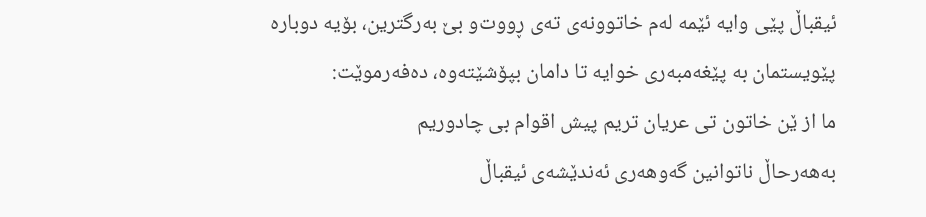ئیقباڵ پێى وایه‌ ئێمه‌ له‌م خاتوونه‌ى ته‌ى ڕووت‌و بێ به‌رگترین، بۆیه‌ دوباره‌ پێویستمان به‌ پێغه‌مبه‌رى خوایه‌ تا دامان بپۆشێته‌وه‌، ده‌فه‌رموێت:
ما از ێن خاتون تى عریان تریم پیش اقوام بى چادوریم
به‌هه‌رحاڵ ناتوانین گه‌وهه‌رى ئه‌ندێشه‌ى ئیقباڵ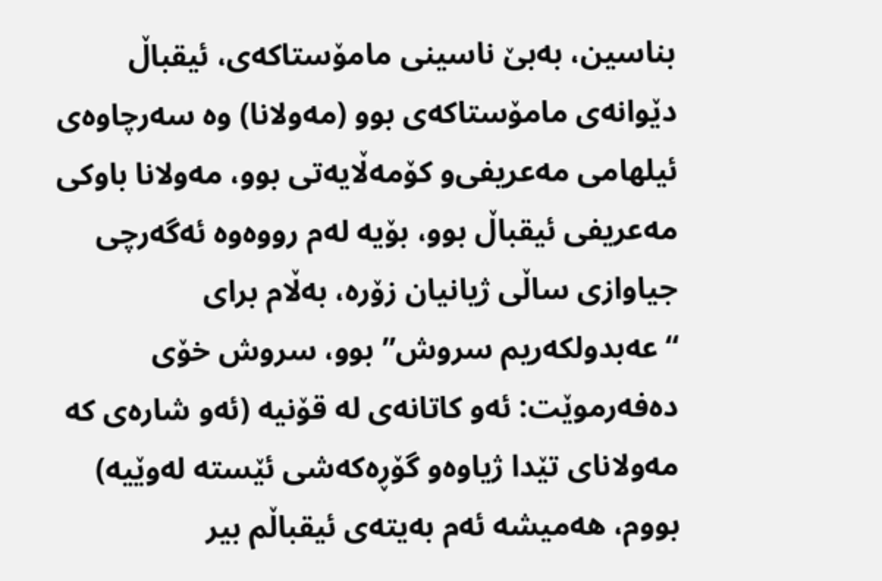بناسین، به‌بێ ناسینى مامۆستاكه‌ى، ئیقباڵ دێوانه‌ى مامۆستاكه‌ى بوو (مه‌ولانا) وه‌ سه‌رچاوه‌ى ئیلهامى مه‌عریفى‌و كۆمه‌ڵایه‌تى بوو، مه‌ولانا باوكى مه‌عریفى ئیقباڵ بوو، بۆیه‌ له‌م رووه‌وه‌ ئه‌گه‌رچى جیاوازى ساڵى ژیانیان زۆره‌، به‌ڵام براى “عه‌بدولكه‌ریم سروش” بوو، سروش خۆى ده‌فه‌رموێت: ئه‌و كاتانه‌ى له‌ قۆنیه‌ (ئه‌و شاره‌ى كه‌ مه‌ولاناى تێدا ژیاوه‌و گۆڕه‌كه‌شى ئێسته‌ له‌وێیه‌) بووم، هه‌میشه‌ ئه‌م به‌یته‌ى ئیقباڵم بیر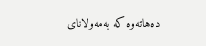ده‌هاته‌وه‌ كه‌ به‌مه‌ولاناى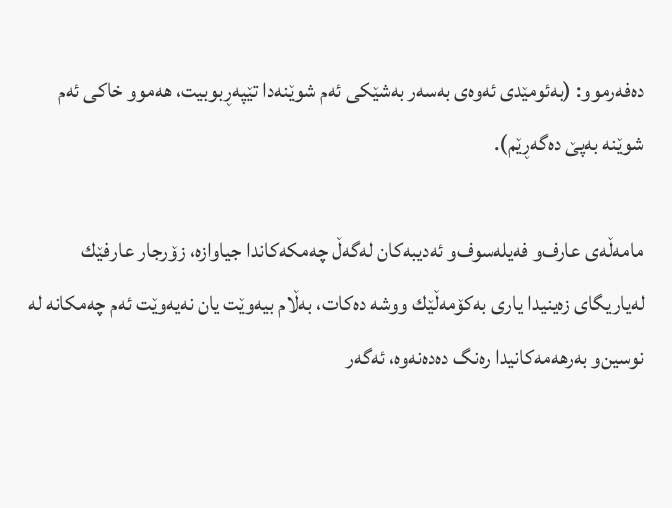ده‌فه‌رموو: (به‌ئومێدى ئه‌وه‌ى به‌سه‌ر به‌شێكى ئه‌م شوێنه‌دا تێپه‌ڕبوبیت، هه‌موو خاكى ئه‌م شوێنه‌ به‌پێ ده‌گه‌ڕێم).

مامه‌ڵه‌ى عارف‌و فه‌یله‌سوف‌و ئه‌دیبه‌كان له‌گه‌ڵ چه‌مكه‌كاندا جیاوازه‌، زۆرجار عارفێك له‌یاریگاى زه‌ینیدا یارى به‌كۆمه‌ڵێك ووشه‌ ده‌كات، به‌ڵام بیه‌وێت یان نه‌یه‌وێت ئه‌م چه‌مكانه‌ له‌ نوسین‌و به‌رهه‌مه‌كانیدا ره‌نگ ده‌ده‌نه‌وه‌، ئه‌گه‌ر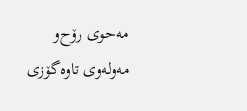مه‌حوى رۆح‌و مه‌وله‌وى تاوه‌گۆزى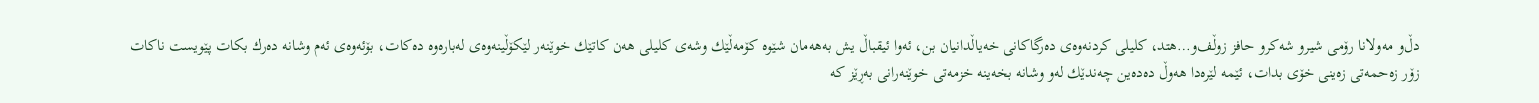دڵ‌و مه‌ولانا رۆمى شیرو شه‌كر‌و حافز زوڵف‌و…هتد، كلیلى كردنه‌وه‌ى ده‌رگاكانى خه‌یاڵدانیان بن، ئه‌وا ئیقباڵ یش به‌هه‌مان شێوه‌ كۆمه‌ڵێك وشه‌ى كلیلى هه‌ن كاتێك خوێنه‌ر لێكۆڵینه‌وه‌ى له‌باره‌وه‌ ده‌كات، بۆئه‌وه‌ى ئه‌م وشانه‌ ده‌رك بكات پێویست ناكات زۆر زه‌حمه‌تى زه‌ینى خۆى بدات، ئێمه‌ لێره‌دا هه‌وڵ ده‌ده‌ین چه‌ندێك له‌و وشانه‌ بخه‌ینه‌ خزمه‌تى خوێنه‌رانى به‌ڕێز كه‌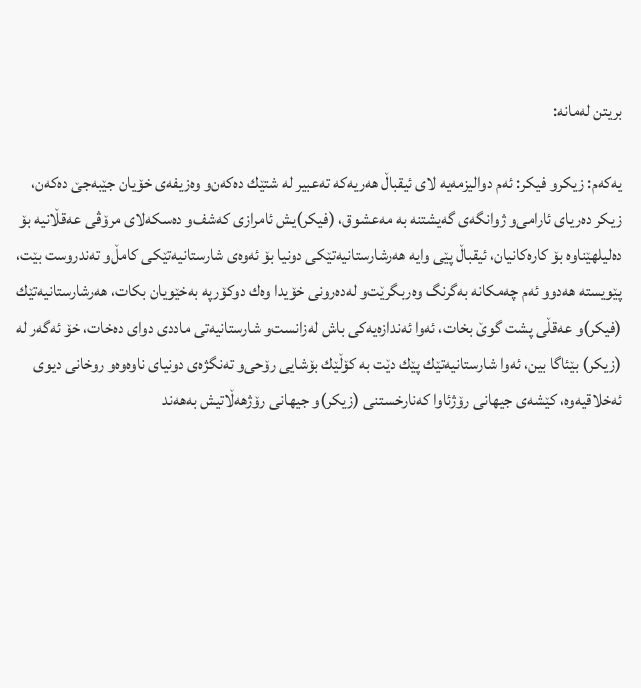بریتن له‌مانه‌:

یه‌كه‌م: زیكر‌و فیكر: ئه‌م دوالیزمه‌یه‌ لاى ئیقباڵ هه‌ریه‌كه‌ ته‌عبیر له‌ شتێك ده‌كه‌ن‌و وه‌زیفه‌ى خۆیان جێبه‌جێ ده‌كه‌ن، زیكر ده‌ریاى ئارامى‌و ژوانگه‌ى گه‌یشتنه‌ به‌ مه‌عشوق، (فیكر)یش ئامرازى كه‌شف‌و ده‌سكه‌لاى مرۆڤى عه‌قڵانیه‌ بۆ ده‌لیلهێناوه‌ بۆ كاره‌كانیان، ئیقباڵ پێى وایه‌ هه‌رشارستانیه‌تێكى دونیا بۆ ئه‌وه‌ى شارستانیه‌تێكى كامڵ‌و ته‌ندروست بێت، پێویسته‌ هه‌دوو ئه‌م چه‌مكانه‌ به‌گرنگ وه‌ربگرێت‌و له‌ده‌رونى خۆیدا وه‌ك دوكۆرپه‌ به‌خێویان بكات، هه‌رشارستانیه‌تێك (فیكر)و عه‌قڵى پشت گوێ بخات، ئه‌وا ئه‌ندازه‌یه‌كى باش له‌زانست‌و شارستانیه‌تى ماددى دواى ده‌خات، خۆ ئه‌گه‌ر له‌ (زیكر) بێئاگا بین، ئه‌وا شارستانیه‌تێك پێك دێت به‌ كۆڵێك بۆشایى رۆحى‌و ته‌نگژه‌ى دونیاى ناوه‌وه‌‌و روخانى دیوى ئه‌خلاقیه‌وه‌، كێشه‌ى جیهانى رۆژئاوا كه‌نارخستنى (زیكر)و جیهانى رۆژهه‌ڵاتیش به‌هه‌ند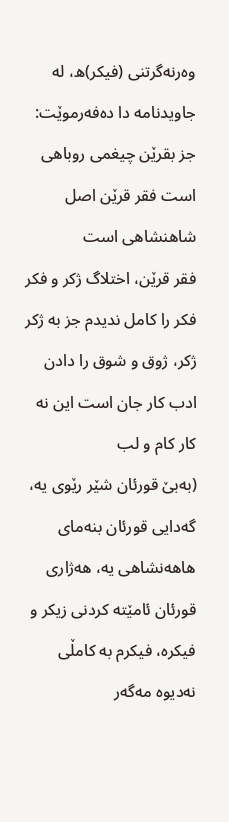وه‌رنه‌گرتنى (فیكر)ه‌، له‌ جاویدنامه‌ دا ده‌فه‌رموێت:
جز بقرێن چیغمى روباهى است فقر قرێن اصل شاهنشاهى است
فقر قرێن، اختلاگ ژكر و فكر فكر را كامل ندیدم جز به ژكر
ژكر، ژوق و شوق را دادن ادب كار جان است این نه كار كام و لب
(به‌بێ قورئان شێر رێوى یه‌، گه‌دایى قورئان بنه‌ماى هاهه‌نشاهى یه‌، هه‌ژارى قورئان ئامێته‌ كردنى زیكر و فیكره‌، فیكرم به‌ كامڵى نه‌دیوه‌ مه‌گه‌ر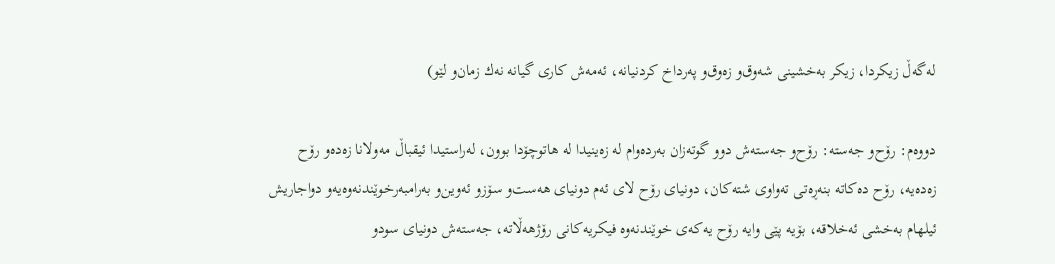له‌گه‌ڵ زیكردا، زیكر به‌خشینى شه‌وق‌و زه‌وق‌و په‌رداخ كردنیانه‌، ئه‌مه‌ش كارى گیانه‌ نه‌ك زمان‌و لێو)

دووه‌م: رۆح‌و جه‌سته‌: رۆح‌و جه‌سته‌ش دوو گوته‌زان به‌رده‌وام له‌ زه‌ینیدا له‌ هاتوچۆدا بوون، له‌راستیدا ئیقباڵ مه‌ولانا زه‌ده‌‌و رۆح زه‌ده‌یه‌، رۆح ده‌كاته‌ بنه‌ڕه‌تى ته‌واوى شته‌كان، دونیاى رۆح لاى ئه‌م دونیاى هه‌ست‌و سۆز‌و ئه‌وین‌و به‌رامبه‌رخوێندنه‌وه‌یه‌‌و دواجاریش ئیلهام به‌خشى ئه‌خلاقه‌، بۆیه‌ پێى وایه‌ رۆح یه‌كه‌ى خوێندنه‌وه‌ فیكریه‌كانى رۆژهه‌ڵاته‌، جه‌سته‌ش دونیاى سود‌و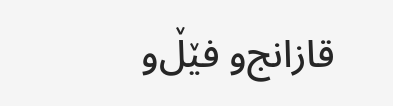قازانج‌و فێڵ‌و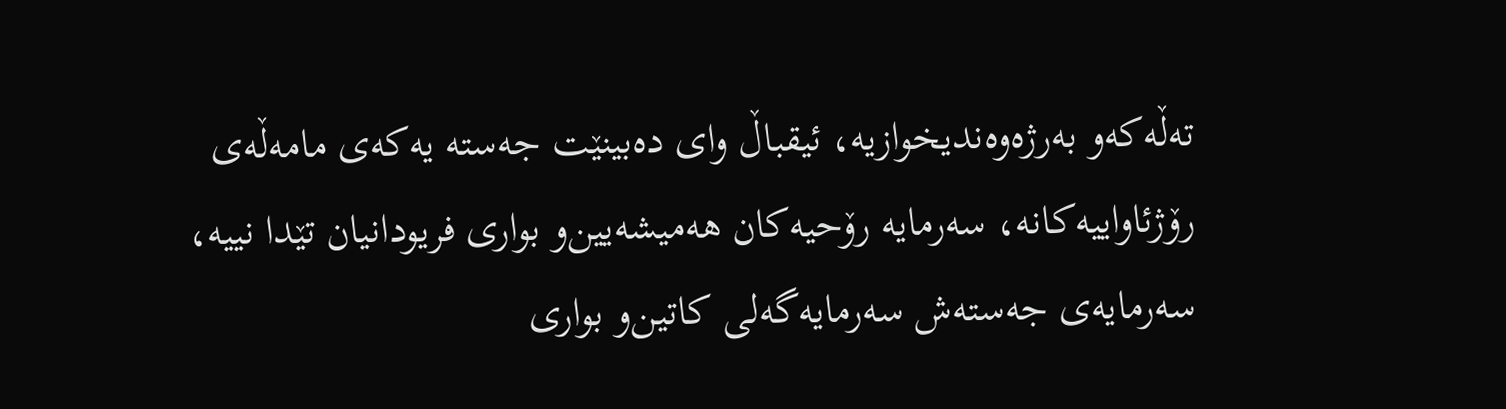ته‌ڵه‌كه‌‌و به‌رژه‌وه‌ندیخوازیه‌، ئیقباڵ واى ده‌بینێت جه‌سته‌ یه‌كه‌ى مامه‌ڵه‌ى رۆژئاواییه‌كانه‌، سه‌رمایه‌ رۆحیه‌كان هه‌میشه‌یین‌و بوارى فریودانیان تێدا نییه‌، سه‌رمایه‌ى جه‌سته‌ش سه‌رمایه‌گه‌لى كاتین‌و بوارى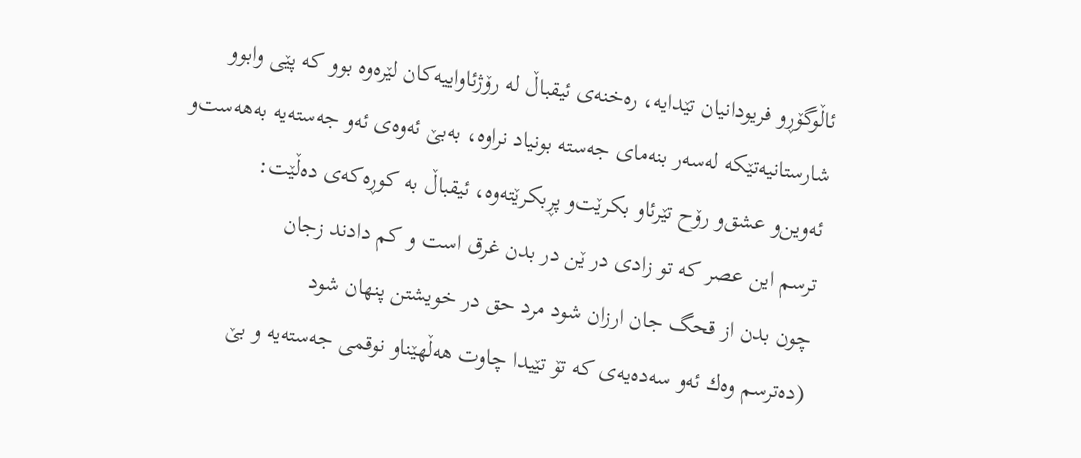ئاڵوگۆڕو فریودانیان تێدایه‌، ره‌خنه‌ى ئیقباڵ له‌ رۆژئاواییه‌كان لێره‌وه‌ بوو كه‌ پێى وابوو شارستانیه‌تێكه‌ له‌سه‌ر بنه‌ماى جه‌سته‌ بونیاد نراوه‌، به‌بێ ئه‌وه‌ى ئه‌و جه‌سته‌یه‌ به‌هه‌ست‌و ئه‌وین‌و عشق‌و رۆح تێرئاو بكرێت‌و پڕبكرێته‌وه‌، ئیقباڵ به‌ كوڕه‌كه‌ى ده‌ڵێت:
ترسم این عصر كه‌ تو زادى در ێن در بدن غرق است و كم دادند زجان
چون بدن از قحگ جان ارزان شود مرد حق در خویشتن پنهان شود
(ده‌ترسم وه‌ك ئه‌و سه‌ده‌یه‌ى كه‌ تۆ تێیدا چاوت هه‌ڵهێناو نوقمى جه‌سته‌یه‌ و بێ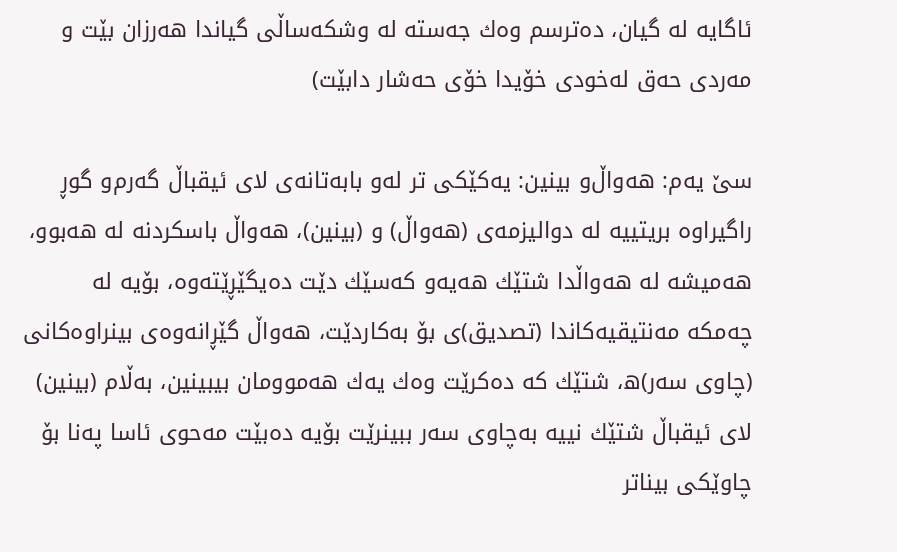ئاگایه‌ له‌ گیان، ده‌ترسم وه‌ك جه‌سته‌ له‌ وشكه‌ساڵى گیاندا هه‌رزان بێت و مه‌ردى حه‌ق له‌خودى خۆیدا خۆى حه‌شار دابێت)

سێ یه‌م: هه‌واڵ‌و بینین: یه‌كێكى تر له‌و بابه‌تانه‌ى لاى ئیقباڵ گه‌رم‌و گوڕ راگیراوه‌ بریتییه‌ له‌ دوالیزمه‌ى (هه‌واڵ) و (بینین)، هه‌واڵ باسكردنه‌ له‌ هه‌بوو، هه‌میشه‌ له‌ هه‌واڵدا شتێك هه‌یه‌‌و كه‌سێك دێت ده‌یگێڕێته‌وه‌، بۆیه‌ له‌ چه‌مكه‌ مه‌نتیقیه‌كاندا (تصدیق)ى بۆ به‌كاردێت، هه‌واڵ گێڕانه‌وه‌ى بینراوه‌كانى (چاوى سه‌ر)ه‌، شتێك كه‌ ده‌كرێت وه‌ك یه‌ك هه‌موومان بیبینین، به‌ڵام (بینین) لاى ئیقباڵ شتێك نییه‌ به‌چاوى سه‌ر ببینرێت بۆیه‌ ده‌بێت مه‌حوى ئاسا په‌نا بۆ چاوێكى بیناتر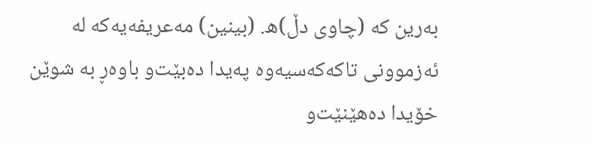به‌رین كه‌ (چاوى دڵ)ه‌. (بینین) مه‌عریفه‌یه‌كه‌ له‌ ئه‌زموونى تاكه‌كه‌سیه‌وه‌ په‌یدا ده‌بێت‌و باوه‌ڕ به‌ شوێن خۆیدا ده‌هێنێت‌و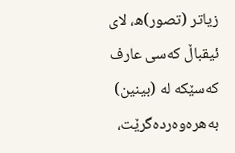زیاتر (تصور)ه‌، لاى ئیقباڵ كه‌سى عارف كه‌سێكه‌ له‌ (بینین) به‌هره‌وه‌رده‌گرێت،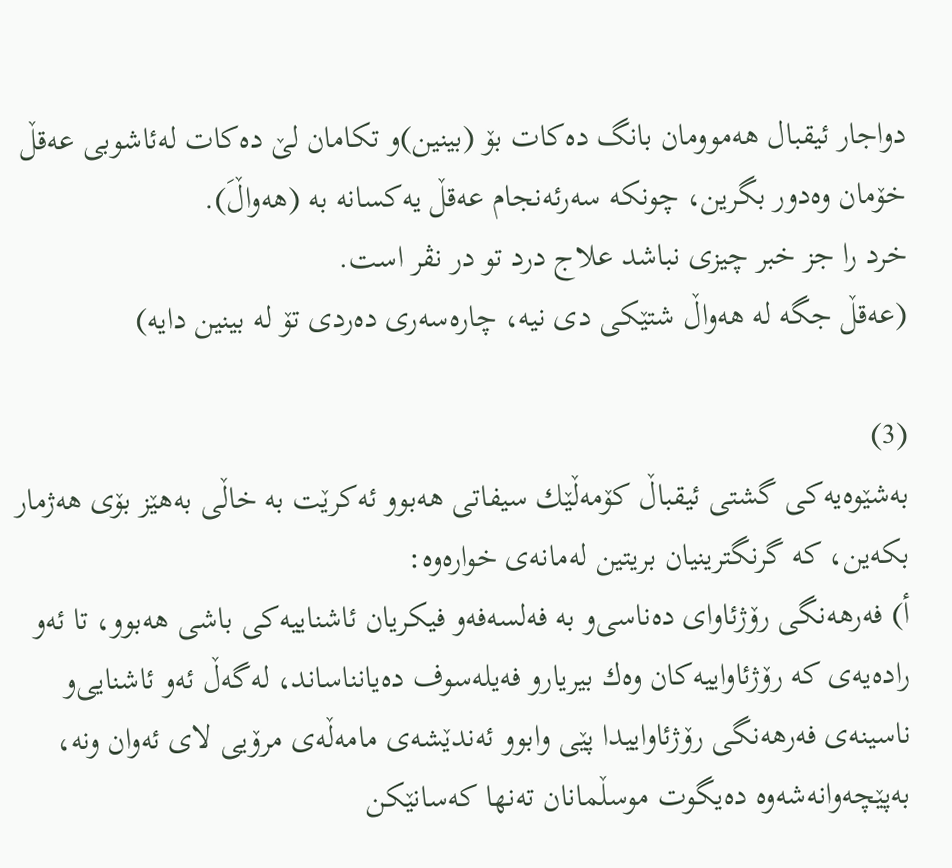دواجار ئیقبال هه‌موومان بانگ ده‌كات بۆ (بینین)و تكامان لێ ده‌كات له‌ئاشوبى عه‌قڵ خۆمان وه‌دور بگرین، چونكه‌ سه‌رئه‌نجام عه‌قڵ یه‌كسانه‌ به‌ (هه‌واڵَ).
خرد را جز خبر چیزى نباشد علاج درد تو در نڤر است.
(عه‌قڵ جگه‌ له‌ هه‌واڵ شتێكى دى نیه‌، چاره‌سه‌رى ده‌ردى تۆ له‌ بینین دایه‌)

(3)
به‌شێوه‌یه‌كى گشتى ئیقباڵ كۆمه‌ڵێك سیفاتى هه‌بوو ئه‌كرێت به‌ خاڵى به‌هێز بۆى هه‌ژمار بكه‌ین، كه‌ گرنگترینیان بریتین له‌مانه‌ى خواره‌وه‌:
أ) فه‌رهه‌نگى رۆژئاواى ده‌ناسى‌و به‌ فه‌لسه‌فه‌‌و فیكریان ئاشناییه‌كى باشى هه‌بوو، تا ئه‌و راده‌یه‌ى كه‌ رۆژئاواییه‌كان وه‌ك بیریارو فه‌یله‌سوف ده‌یانناساند، له‌گه‌ڵ ئه‌و ئاشنایى‌و ناسینه‌ى فه‌رهه‌نگى رۆژئاواییدا پێى وابوو ئه‌ندێشه‌ى مامه‌ڵه‌ى مرۆیى لاى ئه‌وان ونه‌، به‌پێچه‌وانه‌شه‌وه‌ ده‌یگوت موسڵمانان ته‌نها كه‌سانێكن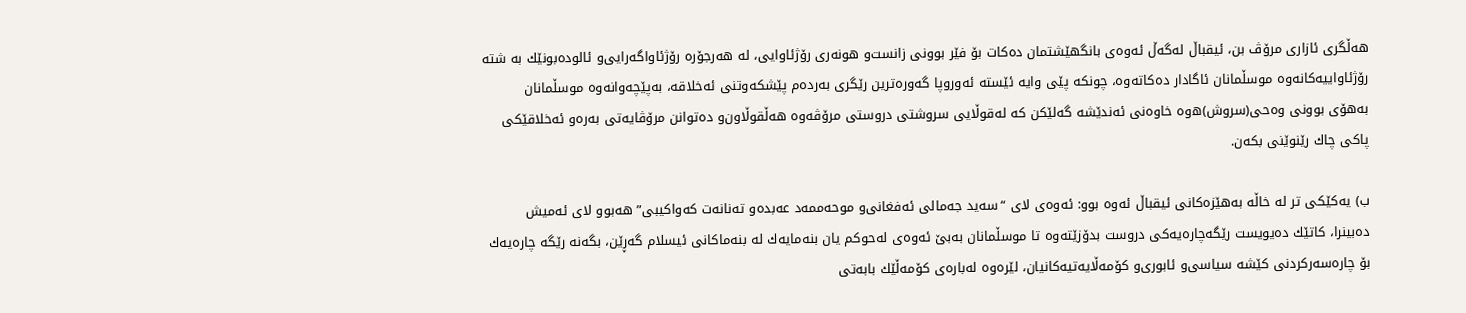هه‌ڵگرى ئازارى مرۆڤ بن، ئیقباڵ له‌گه‌ڵ ئه‌وه‌ى بانگهێشتمان ده‌كات بۆ فێر بوونى زانست‌و هونه‌رى رۆژئاوایى، له‌ هه‌رجۆره‌ رۆژئاواگه‌رایى‌و ئالوده‌بونێك به‌ شته‌ رۆژئاواییه‌كانه‌وه‌ موسڵمانان ئاگادار ده‌كاته‌وه‌، چونكه‌ پێى وایه‌ ئێسته‌ ئه‌وروپا گه‌وره‌ترین رێگرى به‌رده‌م پێشكه‌وتنى ئه‌خلاقه‌، به‌پێچه‌وانه‌وه‌ موسڵمانان به‌هۆى بوونى وه‌حى(سروش)ه‌وه‌ خاوه‌نى ئه‌ندێشه‌ گه‌لێكن كه‌ له‌قوڵایى سروشتى دروستى مرۆڤه‌وه‌ هه‌ڵقوڵاون‌و ده‌توانن مرۆڤایه‌تى به‌ره‌و ئه‌خلاقێكى پاكى چاك رێنوێنى بكه‌ن.

ب) یه‌كێكى تر له‌ خاڵه‌ به‌هێزه‌كانى ئیقباڵ ئه‌وه‌ بوو: ئه‌وه‌ى لاى “سه‌ید جه‌مالى ئه‌فغانى‌و موحه‌ممه‌د عه‌بده‌‌و ته‌نانه‌ت كه‌واكیبى” هه‌بوو لاى ئه‌میش ده‌بینرا، كاتێك ده‌یویست رێگه‌چاره‌یه‌كى دروست بدۆزێته‌وه‌ تا موسڵمانان به‌بێ ئه‌وه‌ى له‌حوكم یان بنه‌مایه‌ك له‌ بنه‌ماكانى ئیسلام گه‌ڕێن، بگه‌نه‌ رێگه‌ چاره‌یه‌ك بۆ چاره‌سه‌ركردنى كێشه‌ سیاسی‌و ئابورى‌و كۆمه‌ڵایه‌تیه‌كانیان، لێره‌وه‌ له‌باره‌ى كۆمه‌ڵێك بابه‌تى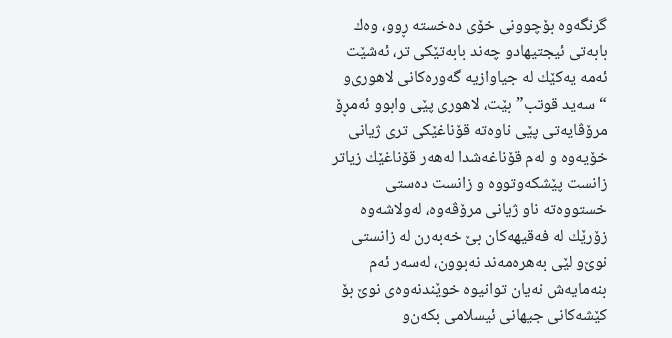گرنگه‌وه‌ بۆچوونى خۆى ده‌خسته‌ ڕوو، وه‌ك بابه‌تى ئیجتیهاد‌و چه‌ند بابه‌تێكى تر، ئه‌شێت ئه‌مه‌ یه‌كێك له‌ جیاوازیه‌ گه‌وره‌كانى لاهورى‌و “سه‌ید قوتب” بێت، لاهورى پێى وابوو ئه‌مڕۆ مرۆڤایه‌تى پێى ناوه‌ته‌ قۆناغێكى ترى ژیانى خۆیه‌وه‌ و له‌م قۆناغه‌شدا له‌هه‌ر قۆناغێك زیاتر زانست پێشكه‌وتووه‌ و زانست ده‌ستى خستووه‌ته‌ ناو ژیانى مرۆڤه‌وه‌، له‌ولاشه‌وه‌ زۆرێك له‌ فه‌قیهه‌كان بێ خه‌به‌رن له‌ زانستى نوێ‌و لێى به‌هره‌مه‌ند نه‌بوون، له‌سه‌ر ئه‌م بنه‌مایه‌ش نه‌یان توانیوه‌ خوێندنه‌وه‌ى نوێ بۆ كێشه‌كانى جیهانى ئیسلامى بكه‌ن‌و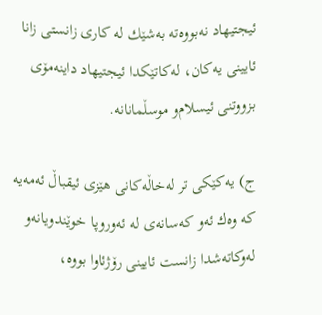ئیجتیهاد نه‌بووه‌ته‌ به‌شێك له‌ كارى زانستى زانا ئایینى یه‌كان، له‌كاتێكدا ئیجتیهاد داینه‌مۆى بزووتنى ئیسلام‌و موسڵمانانه‌.

ج) یه‌كێكى تر له‌خاڵه‌كانى هێزى ئیقباڵ ئه‌مه‌یه‌ كه‌ وه‌ك ئه‌و كه‌سانه‌ى له‌ ئه‌وروپا خوێندویانه‌و له‌وكاته‌شدا زانست ئایینى رۆژئاوا بووه‌،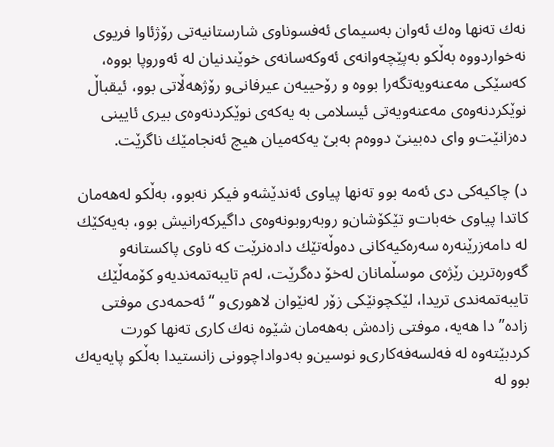نه‌ك ته‌نها وه‌ك ئه‌وان به‌سیماى ئه‌فسوناوى شارستانیه‌تى رۆژئاوا فریوى نه‌خواردووه‌ به‌ڵكو به‌پێچه‌وانه‌ى ئه‌وكه‌سانه‌ى خوێندنیان له‌ ئه‌وروپا بووه‌، كه‌سێكى مه‌عنه‌ویه‌تگه‌را بووه‌ و رۆحییه‌ن عیرفانى‌و رۆژهه‌ڵاتى بوو، ئیقباڵ نوێكردنه‌وه‌ى مه‌عنه‌ویه‌تى ئیسلامى به‌ یه‌كه‌ى نوێكردنه‌وه‌ى بیرى ئایینى ده‌زانێت‌و واى ده‌بینێ دووه‌م به‌بێ یه‌كه‌میان هیچ ئه‌نجامێك ناگرێت.

د) چاكیه‌كى دى ئه‌مه‌ بوو ته‌نها پیاوى ئه‌ندێشه‌‌و فیكر نه‌بوو، به‌ڵكو له‌هه‌مان كاتدا پیاوى خه‌بات‌و تێكۆشان‌و روبه‌روبونه‌وه‌ى داگیركه‌رانیش بوو، به‌یه‌كێك له‌ دامه‌زرێنه‌ره‌ سه‌ره‌كیه‌كانى ده‌وڵه‌تێك داده‌نرێت كه‌ ناوى پاكستانه‌‌و گه‌وره‌ترین رێژه‌ى موسڵمانان له‌خۆ ده‌گرێت، له‌م تایبه‌تمه‌ندیه‌‌و كۆمه‌ڵێك تایبه‌تمه‌ندى تریدا، لێكچونێكى زۆر له‌نێوان لاهورى‌و “ئه‌حمه‌دى موفتى زاده‌”دا هه‌یه‌، موفتى زاده‌ش به‌هه‌مان شێوه‌ نه‌ك كارى ته‌نها كورت كردبێته‌وه‌ له‌ فه‌لسه‌فه‌كارى‌و نوسین‌و به‌دواداچوونى زانستیدا به‌ڵكو پایه‌یه‌ك بوو له‌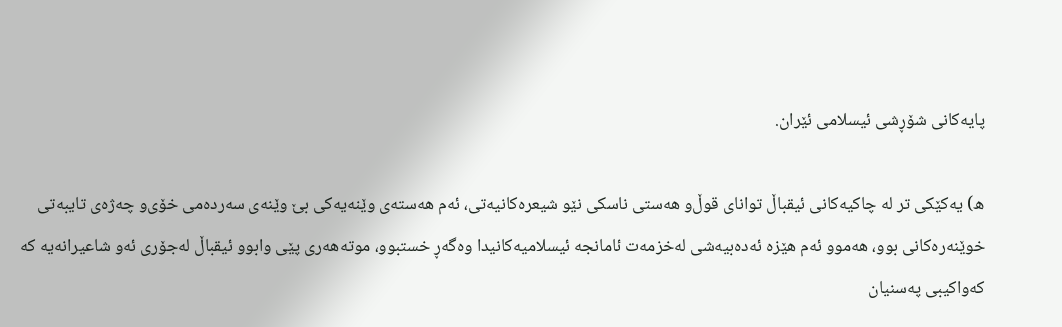پایه‌كانى شۆڕشى ئیسلامى ئێران.

ه) یه‌كێكى تر له‌ چاكیه‌كانى ئیقباڵ تواناى قوڵ‌و هه‌ستى ناسكى نێو شیعره‌كانیه‌تى، ئه‌م هه‌سته‌ى وێنه‌یه‌كى بێ وێنه‌ى سه‌رده‌مى خۆى‌و چه‌ژه‌ى تایبه‌تى خوێنه‌ره‌كانى بوو، هه‌موو ئه‌م هێزه‌ ئه‌ده‌بیه‌شى له‌خزمه‌ت ئامانجه‌ ئیسلامیه‌كانیدا وه‌گه‌ڕ خستبوو، موته‌هه‌رى پێى وابوو ئیقباڵ له‌جۆرى ئه‌و شاعیرانه‌یه‌ كه‌ كه‌واكیبى په‌سنیان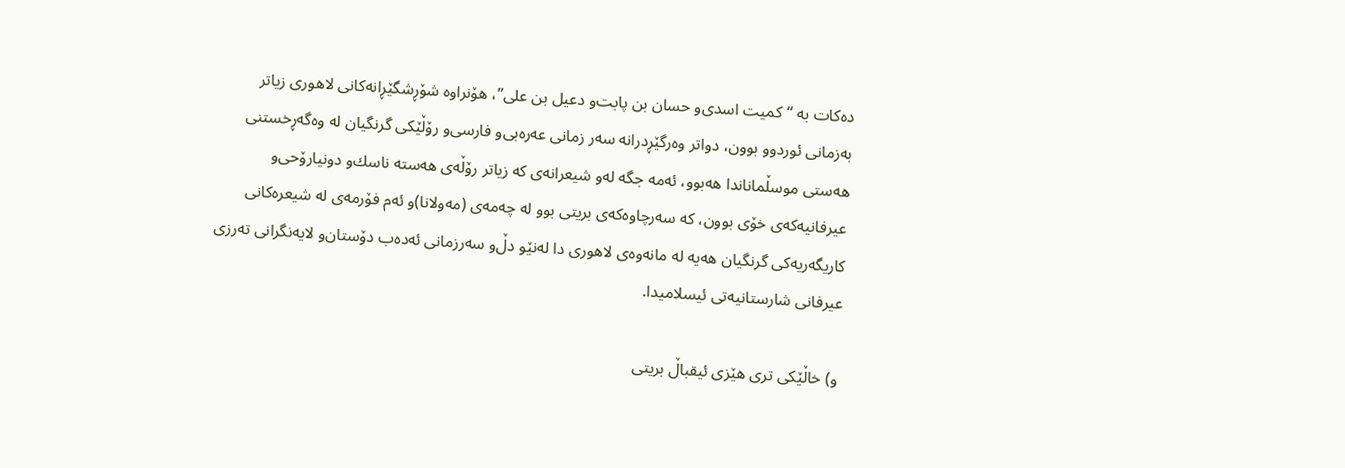ده‌كات به‌ “كمیت اسدى‌و حسان بن پابت‌و دعیل بن على”، هۆنراوه‌ شۆڕشگێڕانه‌كانى لاهورى زیاتر به‌زمانى ئوردوو بوون، دواتر وه‌رگێڕدرانه‌ سه‌ر زمانى عه‌ره‌بى‌و فارسى‌و رۆڵێكى گرنگیان له‌ وه‌گه‌ڕخستنى هه‌ستى موسڵماناندا هه‌بوو، ئه‌مه‌ جگه‌ له‌و شیعرانه‌ى كه‌ زیاتر رۆڵه‌ى هه‌سته‌ ناسك‌و دونیارۆحى‌و عیرفانیه‌كه‌ى خۆى بوون، كه‌ سه‌رچاوه‌كه‌ى بریتى بوو له‌ چه‌مه‌ى (مه‌ولانا)و ئه‌م فۆرمه‌ى له‌ شیعره‌كانى كاریگه‌ریه‌كى گرنگیان هه‌یه‌ له‌ مانه‌وه‌ى لاهورى دا له‌نێو دڵ‌و سه‌رزمانى ئه‌ده‌ب دۆستان‌و لایه‌نگرانى ته‌رزى عیرفانى شارستانیه‌تى ئیسلامیدا.

و) خاڵێكى ترى هێزى ئیقباڵ بریتى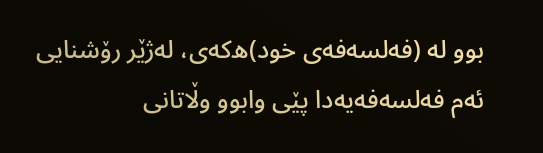بوو له‌ (فه‌لسه‌فه‌ى خود)ه‌كه‌ى، له‌ژێر رۆشنایى ئه‌م فه‌لسه‌فه‌یه‌دا پێى وابوو وڵاتانى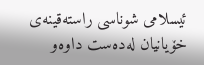ئیسلامى شوناسى راسته‌قینه‌ى خۆیانیان له‌ده‌ست داوه‌‌و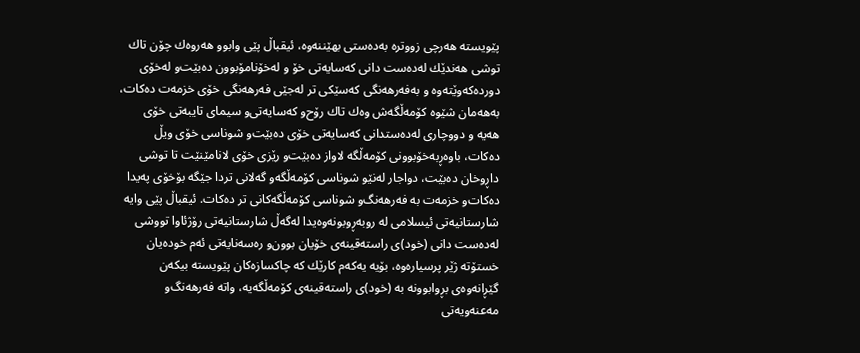پێویسته‌ هه‌رچى زووتره‌ به‌ده‌ستى بهێننه‌وه‌، ئیقباڵ پێى وابوو هه‌روه‌ك چۆن تاك توشى هه‌ندێك له‌ده‌ست دانى كه‌سایه‌تى خۆ و له‌خۆنامۆبوون ده‌بێت‌و له‌خۆى دورده‌كه‌وێته‌وه‌ و به‌فه‌رهه‌نگى كه‌سێكى تر له‌جێى فه‌رهه‌نگى خۆى خزمه‌ت ده‌كات، به‌هه‌مان شێوه‌ كۆمه‌ڵگه‌ش وه‌ك تاك رۆح‌و كه‌سایه‌تى‌و سیماى تایبه‌تى خۆى هه‌یه‌ ‌و دووچارى له‌ده‌ستدانى كه‌سایه‌تى خۆى ده‌بێت‌و شوناسى خۆى ویڵ ده‌كات، باوه‌ڕبه‌خۆبوونى كۆمه‌ڵگه‌ لاواز ده‌بێت‌و رێزى خۆى لانامێنێت تا توشى داڕوخان ده‌بێت، دواجار له‌نێو شوناسى كۆمه‌ڵگه‌‌و گه‌لانى تردا جێگه‌ بۆخۆى په‌یدا ده‌كات‌و خزمه‌ت به‌ فه‌رهه‌نگ‌و شوناسى كۆمه‌ڵگه‌كانى تر ده‌كات. ئیقباڵ پێى وایه‌ شارستانیه‌تى ئیسلامى له‌ روبه‌ڕوبونه‌وه‌یدا له‌گه‌ڵ شارستانیه‌تى رۆژئاوا تووشى له‌ده‌ست دانى (خود)ى راسته‌قینه‌ى خۆیان بوون‌و ره‌سه‌نایه‌تى ئه‌م خوده‌یان خستۆته‌ ژێر پرسیاره‌وه‌، بۆیه‌ یه‌كه‌م كارێك كه‌ چاكسازه‌كان پێویسته‌ بیكه‌ن گێڕانه‌وه‌ى بڕوابوونه‌ به‌ (خود)ى راسته‌قینه‌ى كۆمه‌ڵگه‌یه‌، واته‌ فه‌رهه‌نگ‌و مه‌عنه‌ویه‌تى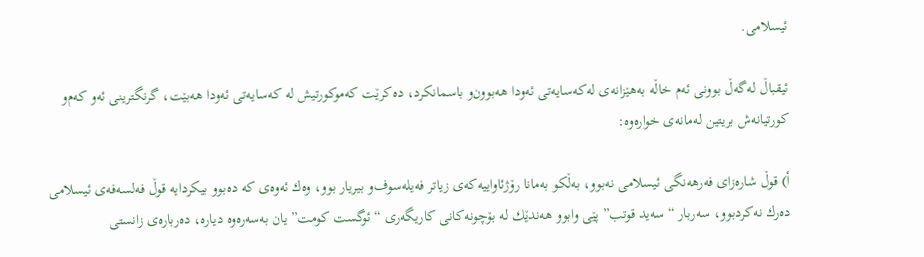ئیسلامى.

ئیقباڵ له‌گه‌ڵ بوونى ئه‌م خاڵه‌ به‌هێزانه‌ى له‌كه‌سایه‌تى ئه‌ودا هه‌بوون‌و باسمانكرد، ده‌كرێت كه‌موكورتیش له‌ كه‌سایه‌تى ئه‌ودا هه‌بێت، گرنگترینى ئه‌و كه‌م‌و كورتیانه‌ش بریتین له‌مانه‌ى خواره‌وه‌:

أ) قوڵ شاره‌زاى فه‌رهه‌نگى ئیسلامى نه‌بوو، به‌ڵكو به‌مانا رۆژئاواییه‌كه‌ى زیاتر فه‌یله‌سوف‌و بیریار بوو، وه‌ك ئه‌وه‌ى كه‌ ده‌بوو بیكردایه‌ قوڵ فه‌لسه‌فه‌ى ئیسلامى ده‌رك نه‌كردبوو، سه‌ربار “سه‌ید قوتب” پێى وابوو هه‌ندێك له‌ بۆچونه‌كانى كاریگه‌رى “ئوگست كومت”یان به‌سه‌ره‌وه‌ دیاره‌، ده‌رباره‌ى زانستى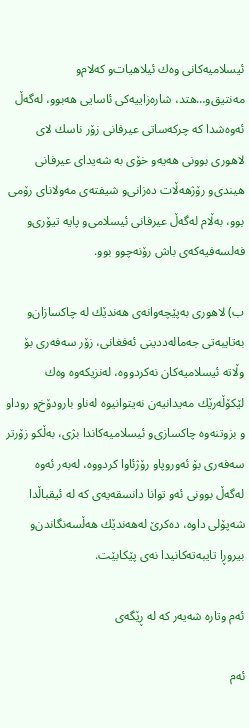ئیسلامیه‌كانى وه‌ك ئیلاهیات‌و كه‌لام‌و مه‌نتیق‌و…هتد، شاره‌زاییه‌كى ئاسایى هه‌بوو، له‌گه‌ڵ ئه‌وه‌شدا كه‌ چركه‌ساتى عیرفانى زۆر ناسك لاى لاهورى بوونى هه‌یه‌‌و خۆى به‌ شه‌یداى عیرفانى هیندى‌و رۆژهه‌ڵات ده‌زانی‌و شیفته‌ى مه‌ولاناى رۆمى بوو، به‌ڵام له‌گه‌ڵ عیرفانى ئیسلامى‌و پایه‌ تیۆرى‌و فه‌لسه‌فیه‌كه‌ى باش رۆنه‌چوو بوو.

ب) لاهورى به‌پێچه‌وانه‌ى هه‌ندێك له‌ چاكسازان‌و به‌تایبه‌تى جه‌ماله‌ددینى ئه‌فغانى، زۆر سه‌فه‌رى بۆ وڵاته‌ ئیسلامیه‌كان نه‌كردووه‌، له‌نزیكه‌وه‌ وه‌ك لێكۆڵه‌رێك مه‌یدانیه‌ن نه‌یتوانیوه‌ له‌ناو بارودۆخ‌و روداو و بزوتنه‌وه‌ چاكسازی‌و ئیسلامیه‌كاندا بژى، به‌ڵكو زۆرتر سه‌فه‌رى بۆ ئه‌وروپا‌و رۆژئاوا كردووه‌، له‌به‌ر ئه‌وه‌ له‌گه‌ڵ بوونى ئه‌و توانا دانسقه‌یه‌ى كه‌ له‌ ئیقباڵدا شه‌پۆلى داوه‌، ده‌كرێ له‌هه‌ندێك هه‌ڵسه‌نگاندن‌و بیروڕا تایبه‌ته‌كانیدا نه‌ى پێكابێت.

ئەم وتارە شەیەر کە لە ڕێگەی

ئەم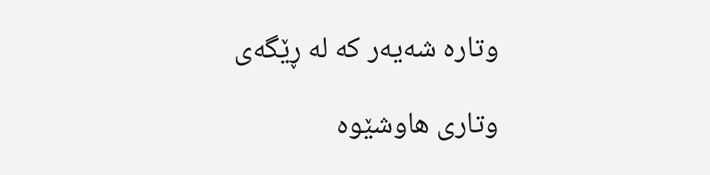وتارە شەیەر کە لە ڕێگەی

وتاری هاوشێوە